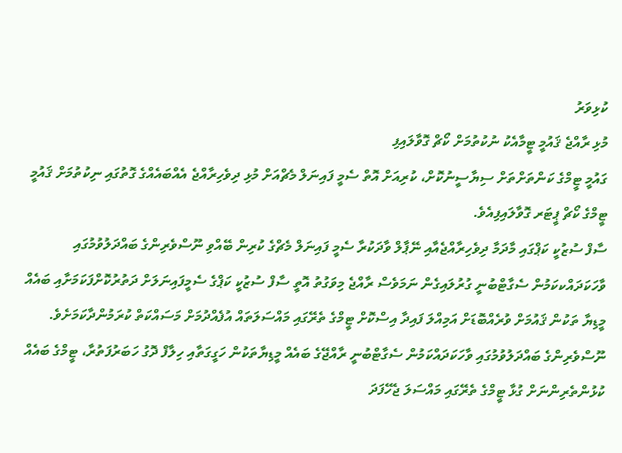ކުޅިވަރު
މުޅި ރާއްޖެ ޤައުމީ ޓީމާއެކު ނުކުތުމަށް ކޯޗް ގޮވާލައިފި
ގައުމީ ޓީމްގެ ކަންތަށްތަށް ސިޔާސީނުކޮށް، ކުރިއަށް އޮތް ސެމީ ފައިނަލް މެޗްއަށް މުޅި ދިވެހިރާއްޖެ އެއްބައެއްގެ ގޮތުގައި ނިކުތުމަށް ޤައުމީ ޓީމްގެ ކޯޗް ޕީޓަރ ގޮވާލައިފިއެވެ.
ސާފް ސުޒުކީ ކަޕްގައި މާދަމާ ދިވެހިރާއްޖެއާއި ނޭޕާލް ވާދަކުރާ ސެމީ ފައިނަލް މެޗްގެ ކުރިން ބޭއްވި ނޫސްވެރިންގެ ބައްދަލުވުމުގައި ވާހަކަދައްކކަމުން ސެގާޓްބުނީ ގުރުލައިގެން ނަމަވެސް ރާއްޖެ މިވަގުތު އޮތީ ސާފް ސުޒުކީ ކަޕްގެ ސެމީފައިނަލަށް ދަތުރުކޮށްފަކަމަށާއި ބައެއް މީޑިޔާ ތަކުން ޤައުމަށް ވުރެއްބޮޑަށް އަމިއްލަ ފައިދާ އިސްކޮށް ޓީމްގެ ތެރޭގައި މައްސަލަތައް އުފެއްދުމަށް މަސައްކަތް ކުރަމުންދާކަމަށެވެ.
ނޫސްވެރިންގެ ބައްދަލުވުމުގައި ވާހަކަދައްކަމުން ސެގާޓްބުނީ ރާއްޖޭގެ ބައެއް މީޑިޔާތަކުން ހަގީގަތާއި ހިލާފް ދޮގު ހަބަރުފަތުރާ، ޓީމްގެ ބައެއް ކުޅުންތެރިންނަށް ގުޅާ ޓީމްގެ ތެރޭގައި މައްސަލަ ޖެހޭފަދަ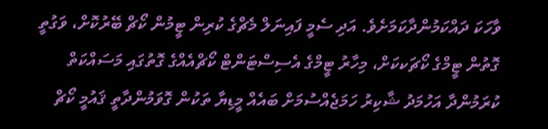ވާހަކަ ދައްކަމުންދާކަމަށެވެ. އަދި ސެމީ ފައިނަލް މެޗްގެ ކުރިން ޓީމުން ކޯޗް ބޭރުކޮށް، ވަގުތީ ގޮތުން ޓީމްގެ ކޯޗަކކަށް، މިހާރު ޓީމްގެ އެސިސްޓަންޓް ކޯޗްއެއްގެ ގޮތުގައި މަސައްކަތް ކުރަމުންދާ އަހުމަދު ޝާކިރު ހަމަޖެއްސުމަށް ބައެއް މީޑިޔާ ތަކުން ގޮވަމުންދާތީ ޤައުމީ ކޯޗް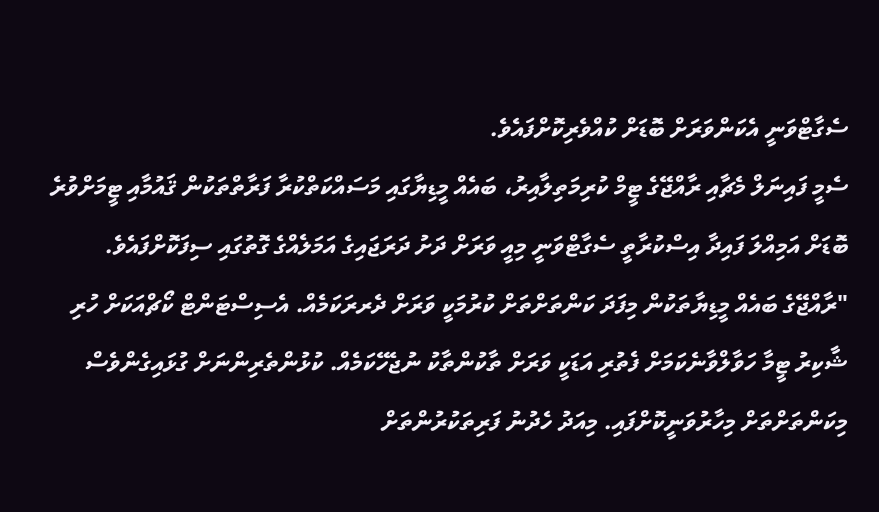ސެގާޓްވަނީ އެކަންވަރަށް ބޮޑަށް ކުއްވެރިކޮށްފައެވެ.
ސެމީ ފައިނަލް މެޗާއި ރާއްޖޭގެ ޓީމް ކުރިމަތިލާއިރު، ބައެއް މީޑިޔާގައި މަސައްކަތްކުރާ ފަރާތްތަކުން ޤައުމާއި ޓީމަށްވުރެ ބޮޑަށް އަމިއްލަ ފައިދާ އިސްކުރާތީ ސެގާޓްވަނީ މިއީ ވަރަށް ދަށު ދަރަޖައިގެ އަމަލެއްގެ ގޮތުގައި ސިފަކޮށްފައެވެ.
"ރާއްޖޭގެ ބައެއް މީޑިޔާތަކުން މިފަދަ ކަންތަށްތަށް ކުރުމަކީ ވަރަށް ދެރރަކަމެއް. އެސިސްޓަންޓް ކޯޗްއަކަށް ހުރި ޝާކިރު ޓީމާ ހަވާލްވާނެކަމަށް ފެތުރި އަޑަކީ ވަރަށް ތާކުންތާކު ނުޖެހޭކަމެއް. ކުޅުންތެރިންނަށް ގުޅައިގެންވެސް މިކަންތަށްތަށް މިހާރުވަނީކޮށްފައި. މިއަދު ހެދުނު ފަރިތަކުރުންތަށް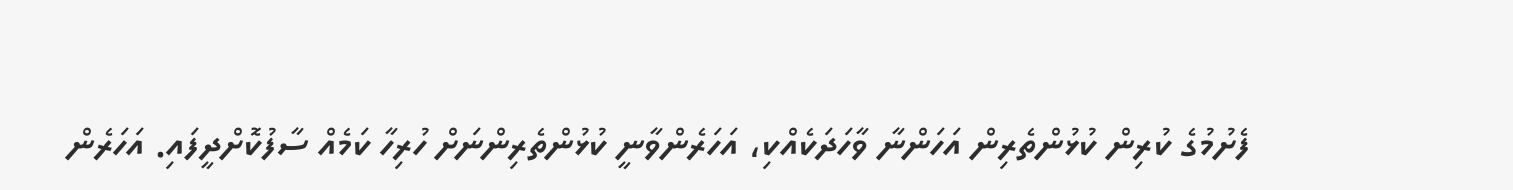ފެށުމުގެ ކުރިން ކުޅުންތެރިން އަހަންނާ ވާހަދަކެއްކި، އަހަރެންވާނީ ކުޅުންތެރިންނަށް ހުރިހާ ކަމެއް ސާފުކޮށްދީފައި. އަހަރެން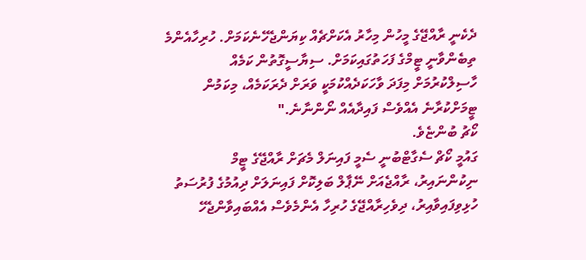ދެކެނީ ރާއްޖޭގެ މީހުން މިހާރު އެކަށްޗެއް ކިޔަންޖެހޭނެކަމަށް. ހުރިހާއެންމެ ތިބެންވާނީ ޓީމްގެ ފަހަތުގައިކަމަށް. ސިޔާސީގޮތުން ކަމެއް ހާސިލްކުރުމަށް މިފަދަ ވާހަކަދެއްކުމަކީ ވަރަށް ދެރަކަމެއް، މިކަމުން ޓީމަށްކުރާނެ އެއްވެސް ފައިދާއެއް ނޯންނާނެ."
ކޯޗު ބުންޏެވެ.
ގައުމީ ކޯޗް ސެގާޓްބުނީ ސެމީ ފައިނަލް މެޗަށް ރާއްޖޭގެ ޓީމް ނިކުންނައިރު، ރާއްޖެއަށް ނޭޕާލް ބަލިކޮށް ފައިނަލަށް ދިއުމުގެ ފުރުސަތު ހުޅިވިފައިވާއިރު، ދިވެހިރާއްޖޭގެ ހުރިހާ އެންމެވެސް އެއްބައިވާންޖެހޭ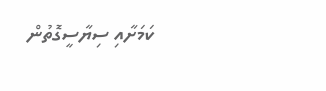ކަމަށާއި ސިޔާސީގޮތުން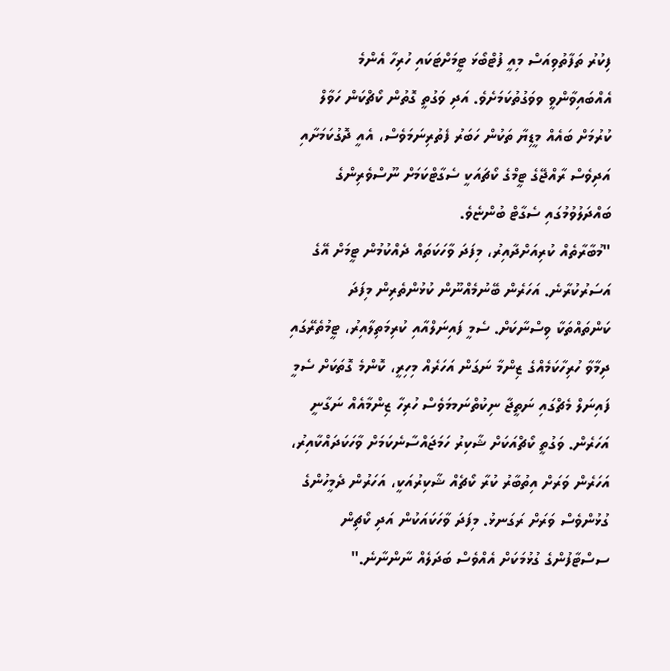ފިކުރު ތަފާތުވިއަސް މިއީ ފުޓްބޯޅަ ޓީމަށްޓަކައި ހުރިހާ އެންމެ އެއްބައިވާންވީ ވވަގުތުކަމަށެވެ. އަދި ވަގުތީ ގޮތުން ކޯޗްކަން ހަވާލް ކުރުމަށް ބައެއް މީޑިޔާ ތަކުން ހަބަރު ފެތުރިނަމަވެސް، އެއީ ދޮގުކަމަށާއި އަދިވެސް ރާއްޖޭގެ ޓީމްގެ ކޯޗައަކީ ސެގާޓްކަމަށް ނޫސްވެރިންގެ ބައްދަލުވުމުގައި ސެގާޓް ބުންޏެވެ.
"މުބާރާތެއް ކުރިއަށްދާއިރު، މިފަދަ ވާހަކަތައް ދެއްކުމުން ޓީމަށް އޭގެ އަސަރުކުރާނެ. އަހަރެން ބޭނުމެއްނޫން ކުޅުންތެރިން މިފަދަ ކަންތައްތަކާ ވިސްނާކަށް. ސެމީ ފައިނަލްއާއި ކުރިމަތިލާއިރު، ޓީމުތެރޭގައި ދިމާވާ ހުރިހާކަމެއްގެ ޒިންމާ ނަގަން އަހަރެއް މިހިރީ، ކޮންމެ ގޮތަކަށް ސެމީ ފައިނަލް މެޗްގައި ނަތީޖާ ނިކުތްނަމމަވެސް ހުރިހާ ޒިންމާއެއް ނަގާނީ އަހަރެން. ވަގުތީ ކޯޗްއަކަށް ޝާކިރު ހަމަޖައްސާނެކަމަށް ވާހަކަދައްކާއިރު، އަހަރެން ވަރަށް އިތުބާރު ކުރާ ކޯޗެއް ޝާކިރުއަކީ، އަހަރުން ދެމީހުންގެ ގުޅުންވެސް ވަރަށް ރަގަނޅު. މިފަދަ ވާހަކައަކުން އަދި ކޯޗިން ސސްޓާފުންގެ ގުޅުމަކަށް އެއްވެސް ބަދަލެއް ނާންނާނެ."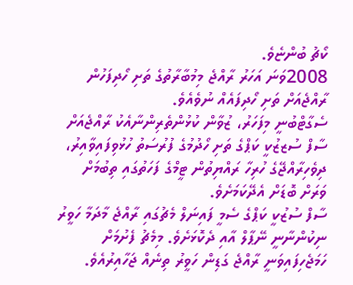ކޯޗު ބުންޏެވެ.
2008ވަނަ އަހަރު ރާއްޖެ މިމުބާރާތުގެ ތަށި ހޯދިފަހުން ރާއްޖެއަށް ތަށި ހޯދިފައެއް ނުވެއެވެ.
ސެގާޓްބުނީ މިފަހަރު، ޒުވާން ކުޅުންތެރިންނާއެކު ރާއްޖެއަށް ސާފް ސުޒޒުކީ ކަޕްގެ ތަށި ހޯދުމުގެ ފުރުސަތު ހުޅުވިފައިވާއިރު، ދިވެހިރާއްޖޭގެ ހުރިހާ ރައްޔިތުން ޓީމްގެ ފަހަތުގައި ތިބުމަށް ވަރަށް ބޮޑަށް އެދޭކަމަށެވެ.
ސާފް ސުޒުކީ ކަޕްގެ ސެމީ ފައިނަލް މެޗުގައި ރާއްޖެ މާދަމާ ހަވީރު ނިކުންނާނީ ނޭޕާލް އާއި ދެކޮޅަށެވެ. މިމެޗު ފެށުމަށް ހަމަޖެހިފައިވަނީ ރާއްޖެ ގަޑިން ހަވީރު ތިނެއް ޖަހާއިރުއެވެ.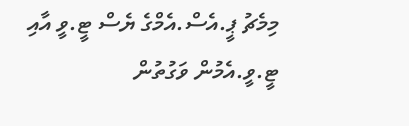މިމެޗު ޕީ.އެސް.އެމްގެ ޔެސް ޓީ.ވީ އާއި ޓީ.ވީ.އެމުން ވަގުތުން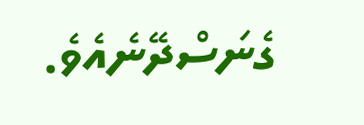ގެނަސްދޭނެއެވެ.